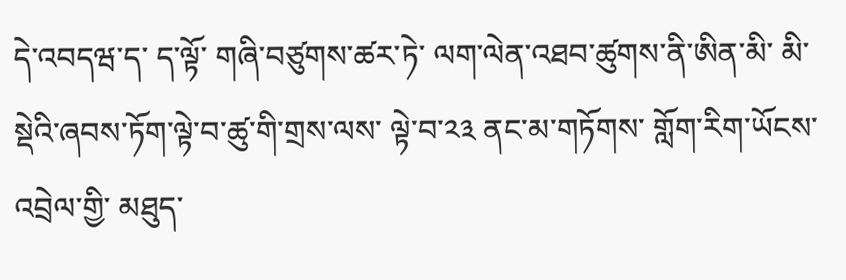དེ་འབདཝ་ད་ ད་ལྟོ་ གཞི་བཙུགས་ཚར་ཏེ་ ལག་ལེན་འཐབ་ཚུགས་ནི་ཨིན་མི་ མི་སྡེའི་ཞབས་ཏོག་ལྟེ་བ་ཚུ་གི་གྲས་ལས་ ལྟེ་བ་༢༣ ནང་མ་གཏོགས་ གློག་རིག་ཡོངས་འབྲེལ་གྱི་ མཐུད་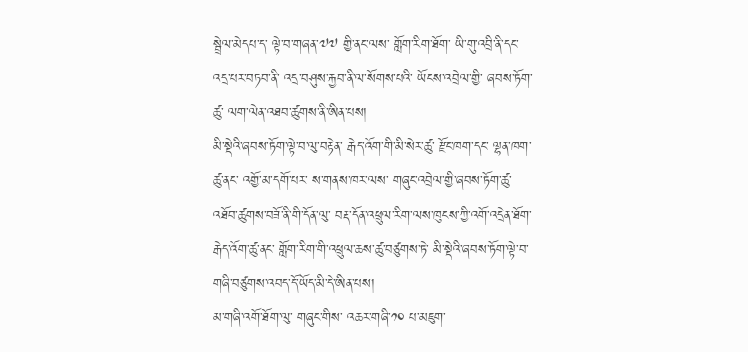སྦྲེལ་མེདཔ་ད་ ལྟེ་བ་གཞན་༧༧ གྱི་ནང་ལས་ གློག་རིག་ཐོག་ ཡི་གུ་འབྲི་ནི་དང་ འདྲ་པར་བཏབ་ནི་ འདྲ་བཤུས་རྐྱབ་ནི་ལ་སོགས་པའི་ ཡོངས་འབྲེལ་གྱི་ ཞབས་ཏོག་ཚུ་ ལག་ལེན་འཐབ་ཚུགས་ནི་ཨིན་པས།
མི་སྡེའི་ཞབས་ཏོག་ལྟེ་བ་ལུ་བརྟེན་ རྒེད་འོག་གི་མི་སེར་ཚུ་ རྫོང་ཁག་དང་ ལྷན་ཁག་ཚུ་ནང་ འགྱོ་མ་དགོ་པར་ ས་གནས་ཁར་ལས་ གཞུང་འབྲེལ་གྱི་ཞབས་ཏོག་ཚུ་ འཐོབ་ཚུགས་བཟོ་ནི་གི་དོན་ལུ་ བརྡ་དོན་འཕྲུལ་རིག་ལས་ཁུངས་ཀྱི་འགོ་འདྲེན་ཐོག་ རྒེད་འོག་ཚུ་ནང་ གློག་རིག་གི་འཕྲུལ་ཆས་ཚུ་བཙུགས་ཏེ་ མི་སྡེའི་ཞབས་ཏོག་ལྟེ་བ་གཞི་བཙུགས་འབད་དོ་ཡོད་མི་དེ་ཨིན་པས།
མ་གཞི་འགོ་ཐོག་ལུ་ གཞུང་གིས་ འཆར་གཞི་༡༠ པ་མཇུག་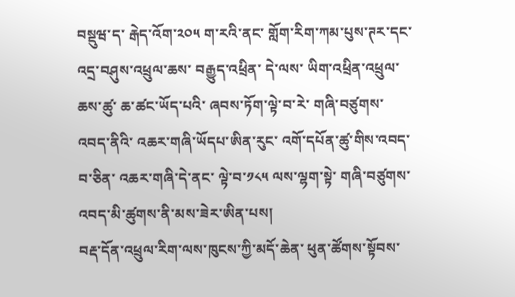བསྡུཝ་ད་ རྒེད་འོག་༢༠༥ ག་རའི་ནང་ གློག་རིག་ཀམ་པུས་ཊར་དང་ འདྲ་བཤུས་འཕྲུལ་ཆས་ བརྒྱུད་འཕྲིན་ དེ་ལས་ ཡིག་འཕྲིན་འཕྲུལ་ཆས་ཚུ་ ཆ་ཚང་ཡོད་པའི་ ཞབས་ཏོག་ལྟེ་བ་རེ་ གཞི་བཙུགས་འབད་ནིའི་ འཆར་གཞི་ཡོདཔ་ཨིན་རུང་ འགོ་དཔོན་ཚུ་གིས་འབད་བ་ཅིན་ འཆར་གཞི་དེ་ནང་ ལྟེ་བ་༡༨༥ ལས་ལྷག་སྟེ་ གཞི་བཙུགས་འབད་མི་ཚུགས་ནི་མས་ཟེར་ཨིན་པས།
བརྡ་དོན་འཕྲུལ་རིག་ལས་ཁུངས་ཀྱི་མདོ་ཆེན་ ཕུན་ཚོགས་སྟོབས་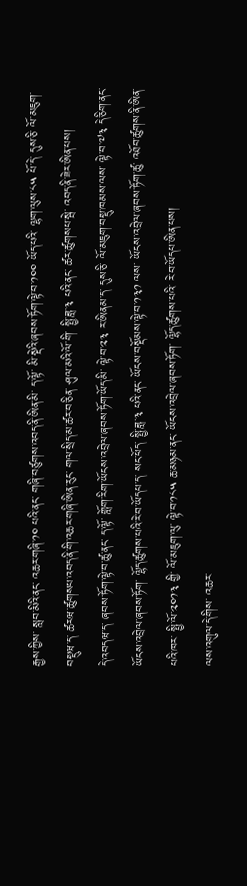རྒྱས་ཀྱིས་ སླབ་མིའི་ནང་ འཆར་གཞི་༡༠ པའི་ནང་ གཞི་བཙུགས་འབད་ནི་ཨིན་མི་ ད་ལྟོ་ མི་སྡེའི་ཞབས་ཏོག་ལྟེ་བ་༡༠༠ ཡོད་པའི་ ལྷག་ལུས་༨༥ པོ་དེ་ དུས་ཅི་ ལོ་མཇུག་བསྡུཝ་ད་ ཚརཝ་ཚུགསཔ་འབད་ནི་གི་འཆར་གཞི་ཨིན་རུང་ གལ་སྲིད་མ་ཚར་བ་ཅིན་ ཤུལ་མའི་ལོ་གི་ སྤྱི་ཟླ་༣ པའི་ནང་ ཚར་ཚུགསཔ་སྦེ་ འབད་ནི་ཟེར་ཨིན་པས།
དེ་འབདཝ་ད་ ཞབས་ཏོག་ལྟེ་བ་ཚུ་ནང་ ད་ལྟོ་ གློག་རིག་ཡོངས་འབྲེལ་ཞབས་ཏོག་ཡོད་མི་ ལྟེ་བ་༢༣ ར་ཨིནམ་ད་ དུས་ཅི་ ལོ་མཇུག་བསྡུ་ཁམས་ལས་ ལྟེ་བ་༧༣ དེ་ཅིག་ནང་ ཡོངས་འབྲེལ་ཞབས་ཏོག་ ལྷོད་ཚུགས་པའི་རེ་བ་ཡོདཔ་ད་ སང་ཕོད་ སྤྱི་ཟླ་༣ པའི་ནང་ ཡོངས་བསྡོམས་ལྟེ་བ་༡༣༡ ལས་ ཡོངས་འབྲེལ་ཞབས་ཏོག་ཚུ་ འཐོབ་ཚུགས་ནི་ཨིན་པའི་ཁར་ སྤྱི་ལོ་༢༠༡༣ གྱི་ ལོ་མཇུག་ལུ་ ལྟེ་བ་༡༨༥ ཆ་མཉམ་ནང་ ཡོངས་འབྲེལ་ཞབས་ཏོག་ ལྷོད་ཚུགས་པའི་ རེ་བ་ཡོདཔ་ཨིན་པས།
ལས་འགུལ་དེ་གིས་ འཆར་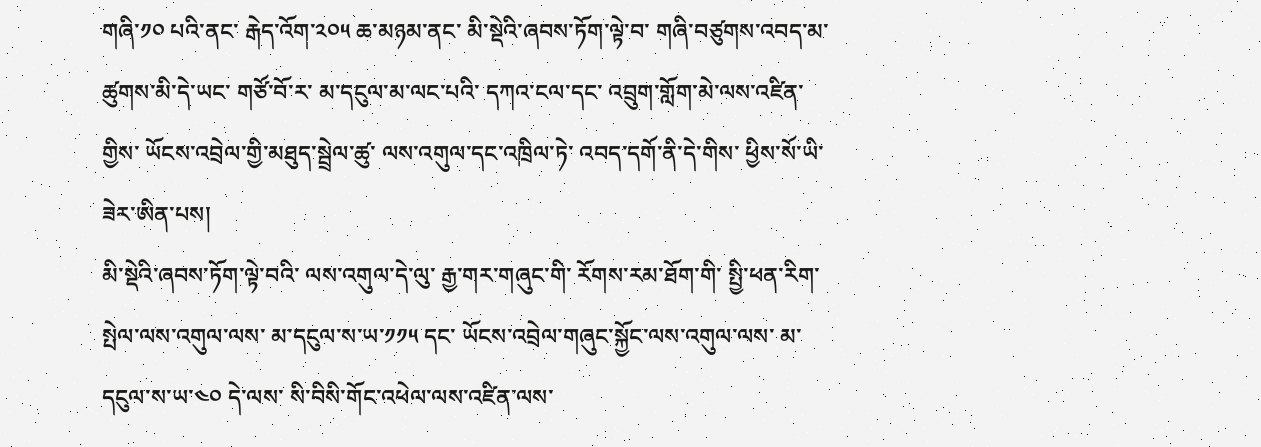གཞི་༡༠ པའི་ནང་ རྒེད་འོག་༢༠༥ ཆ་མཉམ་ནང་ མི་སྡེའི་ཞབས་ཏོག་ལྟེ་བ་ གཞི་བཙུགས་འབད་མ་ཚུགས་མི་དེ་ཡང་ གཙོ་བོ་ར་ མ་དངུལ་མ་ལང་པའི་ དཀའ་ངལ་དང་ འབྲུག་གློག་མེ་ལས་འཛིན་གྱིས་ ཡོངས་འབྲེལ་གྱི་མཐུད་སྦྲེལ་ཚུ་ ལས་འགུལ་དང་འཁྲིལ་ཏེ་ འབད་དགོ་ནི་དེ་གིས་ ཕྱིས་སོ་ཡི་ཟེར་ཨིན་པས།
མི་སྡེའི་ཞབས་ཏོག་ལྟེ་བའི་ ལས་འགུལ་དེ་ལུ་ རྒྱ་གར་གཞུང་གི་ རོགས་རམ་ཐོག་གི་ སྤྱི་ཕན་རིག་སྤེལ་ལས་འགུལ་ལས་ མ་དངུལ་ས་ཡ་༡༡༥ དང་ ཡོངས་འབྲེལ་གཞུང་སྐྱོང་ལས་འགུལ་ལས་ མ་དངུལ་ས་ཡ་༤༠ དེ་ལས་ སི་བིསི་གོང་འཕེལ་ལས་འཛིན་ལས་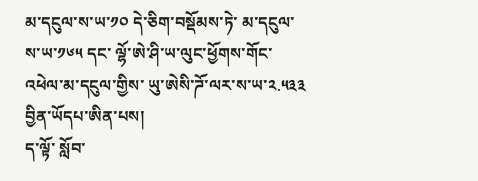མ་དངུལ་ས་ཡ་༡༠ དེ་ཅིག་བསྡོམས་ཏེ་ མ་དངུལ་ས་ཡ་༡༦༥ དང་ ལྷོ་ཨེ་ཤི་ཡ་ལུང་ཕྱོགས་གོང་འཕེལ་མ་དངུལ་གྱིས་ ཡུ་ཨེསི་ཌོ་ལར་ས་ཡ་༢.༥༣༣ བྱིན་ཡོདཔ་ཨིན་པས།
ད་ལྟོ་ སློབ་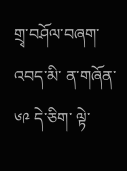གྲྭ་བཤོལ་བཞག་འབད་མི་ ན་གཞོན་༦༩ དེ་ཅིག་ ལྟེ་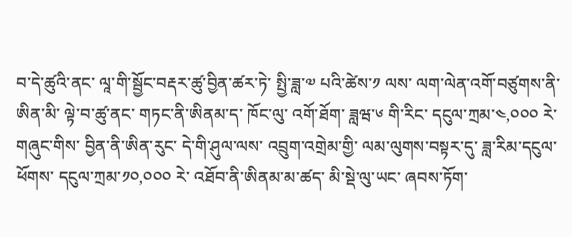བ་དེ་ཚུའི་ནང་ ལཱ་གི་སྦྱོང་བརྡར་ཚུ་བྱིན་ཚར་ཏེ་ སྤྱི་ཟླ་༧ པའི་ཚེས་༡ ལས་ ལག་ལེན་འགོ་བཙུགས་ནི་ཨིན་མི་ ལྟེ་བ་ཚུ་ནང་ གཏང་ནི་ཨིནམ་ད་ ཁོང་ལུ་ འགོ་ཐོག་ ཟླཝ་༦ གི་རིང་ དངུལ་ཀྲམ་༤,༠༠༠ རེ་ གཞུང་གིས་ བྱིན་ནི་ཨིན་རུང་ དེ་གི་ཤུལ་ལས་ འབྲུག་འགྲེམ་གྱི་ ལམ་ལུགས་བསྟར་དུ་ ཟླ་རིམ་དངུལ་ཕོགས་ དངུལ་ཀྲམ་༡༠,༠༠༠ རེ་ འཐོབ་ནི་ཨིནམ་མ་ཚད་ མི་སྡེ་ལུ་ཡང་ ཞབས་ཏོག་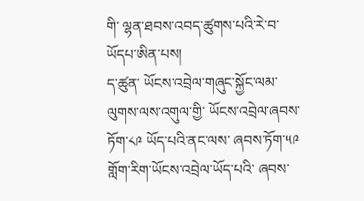གི་ ལྷན་ཐབས་འབད་ཚུགས་པའི་རེ་བ་ཡོདཔ་ཨིན་པས།
ད་ཚུན་ ཡོངས་འབྲེལ་གཞུང་སྐྱོང་ལམ་ལུགས་ལས་འགུལ་གྱི་ ཡོངས་འབྲེལ་ཞབས་ཏོག་༨༩ ཡོད་པའི་ནང་ལས་ ཞབས་ཏོག་༥༩ གློག་རིག་ཡོངས་འབྲེལ་ཡོད་པའི་ ཞབས་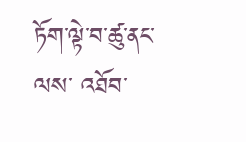ཏོག་ལྟེ་བ་ཚུ་ནང་ལས་ འཐོབ་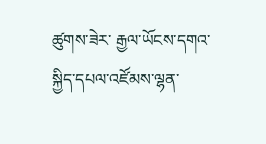ཚུགས་ཟེར་ རྒྱལ་ཡོངས་དགའ་སྐྱིད་དཔལ་འཛོམས་ལྷན་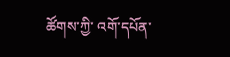ཚོགས་ཀྱི་ འགོ་དཔོན་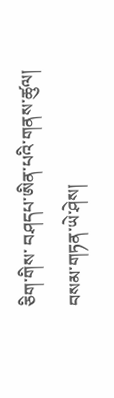ཅིག་གིས་ བཤདཔ་ཨིན་པའི་གནས་ཚུལ།
བསམ་གཏན་ཡེ་ཤེས།